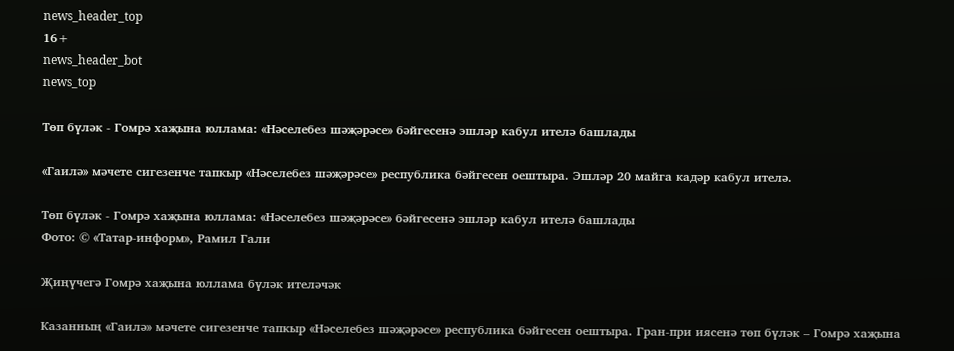news_header_top
16+
news_header_bot
news_top

Төп бүләк - Гомрә хаҗына юллама: «Нәселебез шәҗәрәсе» бәйгесенә эшләр кабул ителә башлады

«Гаилә» мәчете сигезенче тапкыр «Нәселебез шәҗәрәсе» республика бәйгесен оештыра. Эшләр 20 майга кадәр кабул ителә.

Төп бүләк - Гомрә хаҗына юллама: «Нәселебез шәҗәрәсе» бәйгесенә эшләр кабул ителә башлады
Фото: © «Татар-информ», Рамил Гали

Җиңүчегә Гомрә хаҗына юллама бүләк ителәчәк

Казанның «Гаилә» мәчете сигезенче тапкыр «Нәселебез шәҗәрәсе» республика бәйгесен оештыра. Гран-при иясенә төп бүләк – Гомрә хаҗына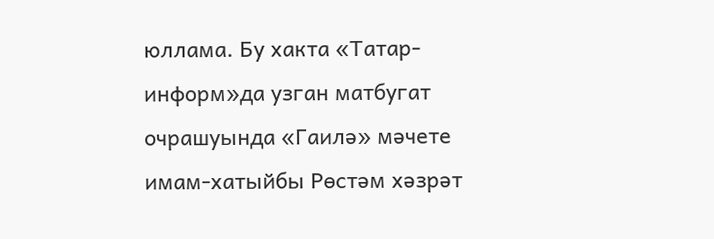юллама. Бу хакта «Татар-информ»да узган матбугат очрашуында «Гаилә» мәчете имам-хатыйбы Рөстәм хәзрәт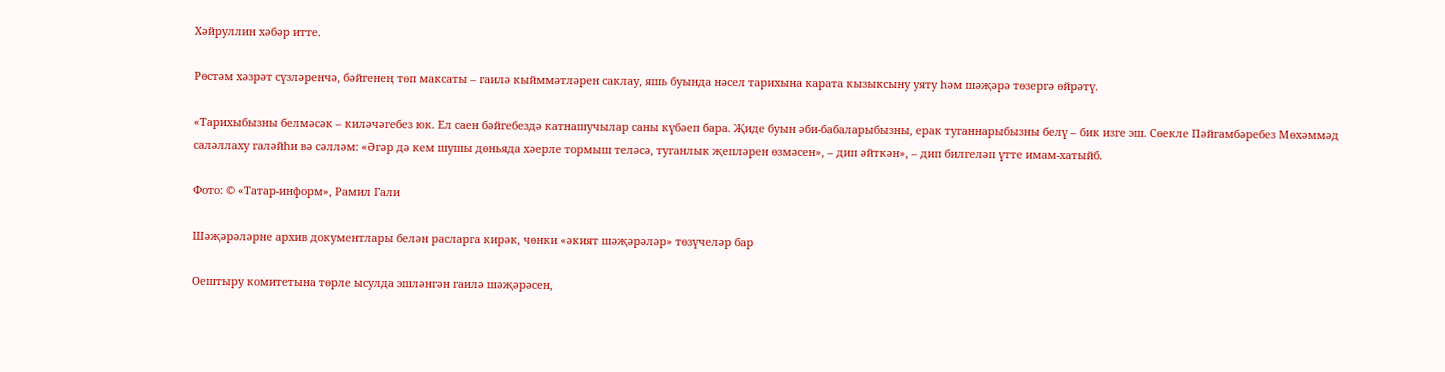Хәйруллин хәбәр итте.

Рөстәм хәзрәт сүзләренчә, бәйгенең төп максаты – гаилә кыйммәтләрен саклау, яшь буында нәсел тарихына карата кызыксыну уяту һәм шәҗәрә төзергә өйрәтү.

«Тарихыбызны белмәсәк – киләчәгебез юк. Ел саен бәйгебездә катнашучылар саны күбәеп бара. Җиде буын әби-бабаларыбызны, ерак туганнарыбызны белү – бик изге эш. Сөекле Пәйгамбәребез Мөхәммәд саләллаху галәйһи вә сәлләм: «Әгәр дә кем шушы дөньяда хәерле тормыш теләсә, туганлык җепләрен өзмәсен», – дип әйткән», – дип билгеләп үтте имам-хатыйб.

Фото: © «Татар-информ», Рамил Гали

Шәҗәрәләрне архив документлары белән расларга кирәк, чөнки «әкият шәҗәрәләр» төзүчеләр бар

Оештыру комитетына төрле ысулда эшләнгән гаилә шәҗәрәсен,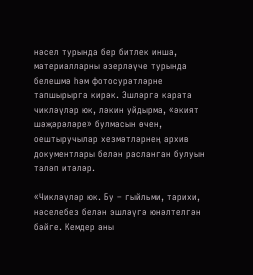нәсел турында бер битлек инша, материалларны әзерләүче турында белешмә һәм фотосурәтләрне тапшырырга кирәк. Эшләргә карата чикләүләр юк, ләкин уйдырма, «әкият шәҗәрәләре» булмасын өчен, оештыручылар хезмәтләрнең архив документлары белән расланган булуын таләп итәләр.

«Чикләүләр юк. Бу – гыйльми, тарихи, нәселебез белән эшләүгә юнәлтелгән бәйге. Кемдер аны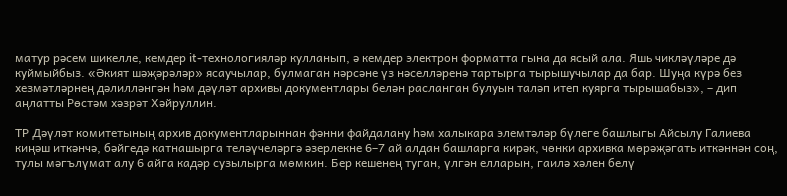матур рәсем шикелле, кемдер it-технологияләр кулланып, ә кемдер электрон форматта гына да ясый ала. Яшь чикләүләре дә куймыйбыз. «Әкият шәҗәрәләр» ясаучылар, булмаган нәрсәне үз нәселләренә тартырга тырышучылар да бар. Шуңа күрә без хезмәтләрнең дәлилләнгән һәм дәүләт архивы документлары белән расланган булуын таләп итеп куярга тырышабыз», – дип аңлатты Рөстәм хәзрәт Хәйруллин.

ТР Дәүләт комитетының архив документларыннан фәнни файдалану һәм халыкара элемтәләр бүлеге башлыгы Айсылу Галиева киңәш иткәнчә, бәйгедә катнашырга теләүчеләргә әзерлекне 6–7 ай алдан башларга кирәк, чөнки архивка мөрәҗәгать иткәннән соң, тулы мәгълүмат алу 6 айга кадәр сузылырга мөмкин. Бер кешенең туган, үлгән елларын, гаилә хәлен белү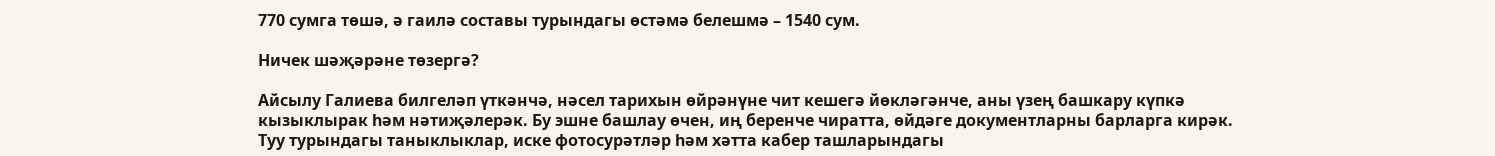770 сумга төшә, ә гаилә составы турындагы өстәмә белешмә – 1540 сум.

Ничек шәҗәрәне төзергә?

Айсылу Галиева билгеләп үткәнчә, нәсел тарихын өйрәнүне чит кешегә йөкләгәнче, аны үзең башкару күпкә кызыклырак һәм нәтиҗәлерәк. Бу эшне башлау өчен, иң беренче чиратта, өйдәге документларны барларга кирәк. Туу турындагы таныклыклар, иске фотосурәтләр һәм хәтта кабер ташларындагы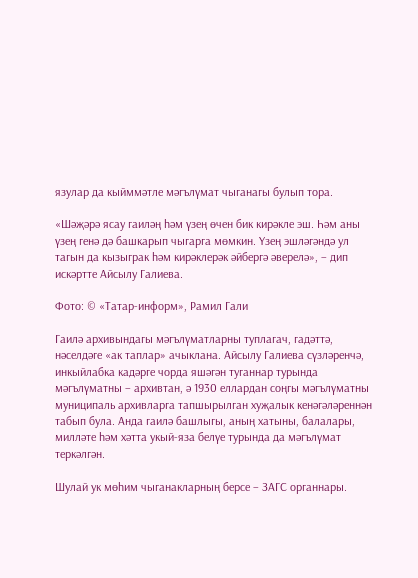язулар да кыйммәтле мәгълүмат чыганагы булып тора.

«Шәҗәрә ясау гаиләң һәм үзең өчен бик кирәкле эш. Һәм аны үзең генә дә башкарып чыгарга мөмкин. Үзең эшләгәндә ул тагын да кызыграк һәм кирәклерәк әйбергә әверелә», – дип искәртте Айсылу Галиева.

Фото: © «Татар-информ», Рамил Гали

Гаилә архивындагы мәгълүматларны туплагач, гадәттә, нәселдәге «ак таплар» ачыклана. Айсылу Галиева сүзләренчә, инкыйлабка кадәрге чорда яшәгән туганнар турында мәгълүматны – архивтан, ә 1930 еллардан соңгы мәгълүматны муниципаль архивларга тапшырылган хуҗалык кенәгәләреннән табып була. Анда гаилә башлыгы, аның хатыны, балалары, милләте һәм хәтта укый-яза белүе турында да мәгълүмат теркәлгән.

Шулай ук мөһим чыганакларның берсе – ЗАГС органнары.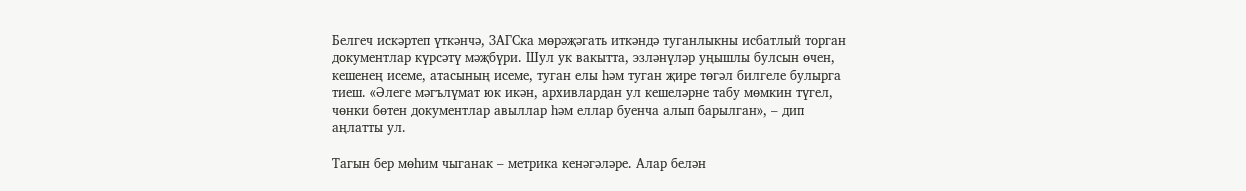Белгеч искәртеп үткәнчә, ЗАГСка мөрәҗәгать иткәндә туганлыкны исбатлый торган документлар күрсәтү мәҗбүри. Шул ук вакытта, эзләнүләр уңышлы булсын өчен, кешенең исеме, атасының исеме, туган елы һәм туган җире төгәл билгеле булырга тиеш. «Әлеге мәгълүмат юк икән, архивлардан ул кешеләрне табу мөмкин түгел, чөнки бөтен документлар авыллар һәм еллар буенча алып барылган», – дип аңлатты ул.

Тагын бер мөһим чыганак – метрика кенәгәләре. Алар белән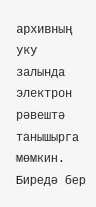архивның уку залында электрон рәвештә танышырга мөмкин. Биредә бер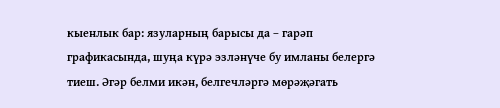кыенлык бар: язуларның барысы да – гарәп графикасында, шуңа күрә эзләнүче бу имланы белергә тиеш. Әгәр белми икән, белгечләргә мөрәҗәгать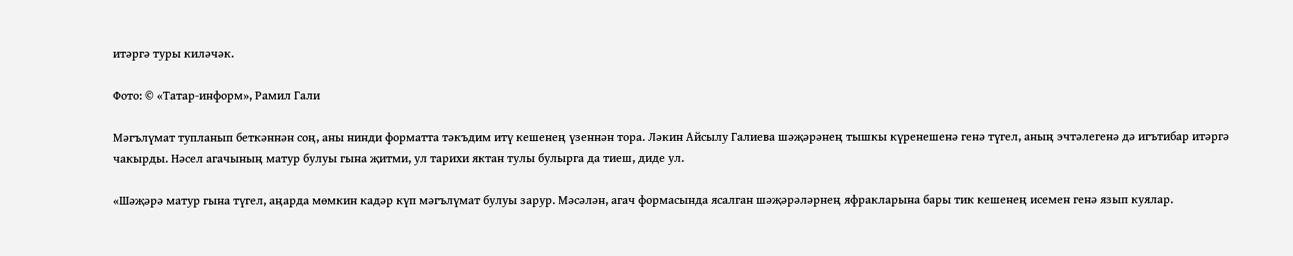итәргә туры киләчәк.

Фото: © «Татар-информ», Рамил Гали

Мәгълүмат тупланып беткәннән соң, аны нинди форматта тәкъдим итү кешенең үзеннән тора. Ләкин Айсылу Галиева шәҗәрәнең тышкы күренешенә генә түгел, аның эчтәлегенә дә игътибар итәргә чакырды. Нәсел агачының матур булуы гына җитми, ул тарихи яктан тулы булырга да тиеш, диде ул.

«Шәҗәрә матур гына түгел, аңарда мөмкин кадәр күп мәгълүмат булуы зарур. Мәсәлән, агач формасында ясалган шәҗәрәләрнең яфракларына бары тик кешенең исемен генә язып куялар.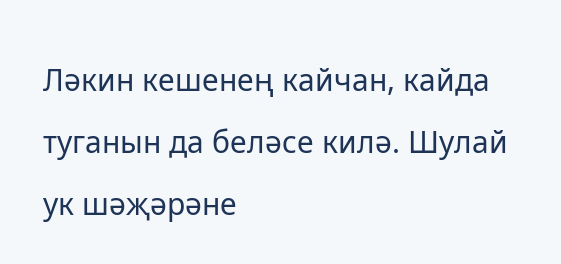Ләкин кешенең кайчан, кайда туганын да беләсе килә. Шулай ук шәҗәрәне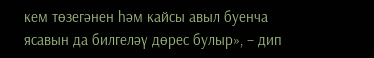кем төзегәнен һәм кайсы авыл буенча ясавын да билгеләү дөрес булыр», – дип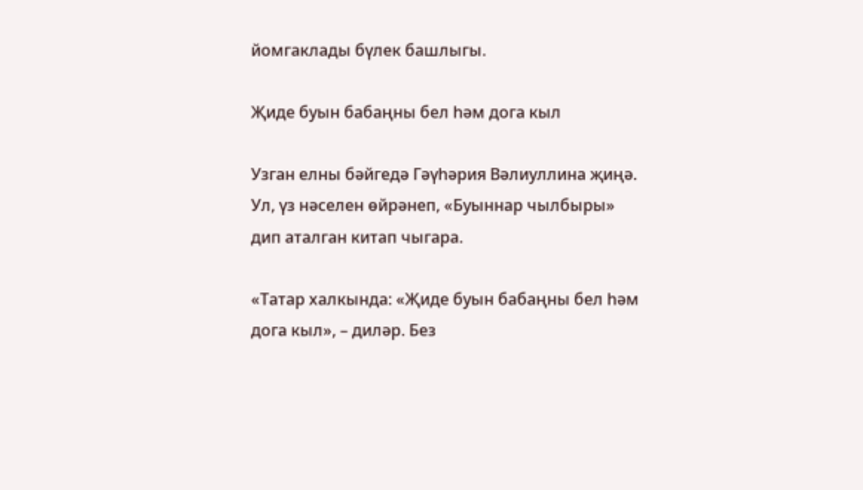йомгаклады бүлек башлыгы.

Җиде буын бабаңны бел һәм дога кыл

Узган елны бәйгедә Гәүһәрия Вәлиуллина җиңә. Ул, үз нәселен өйрәнеп, «Буыннар чылбыры» дип аталган китап чыгара.

«Татар халкында: «Җиде буын бабаңны бел һәм дога кыл», – диләр. Без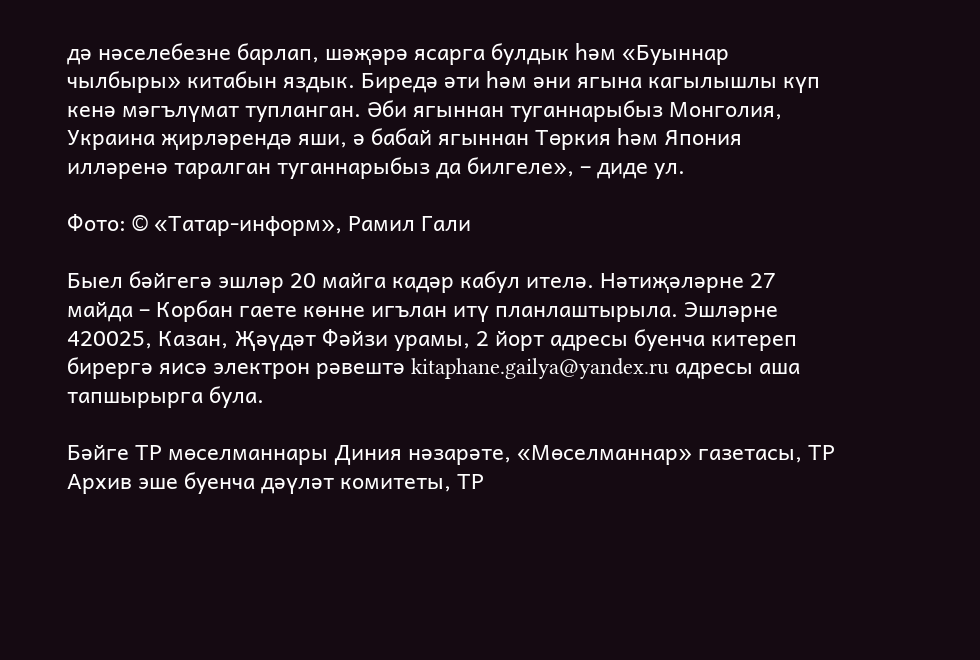дә нәселебезне барлап, шәҗәрә ясарга булдык һәм «Буыннар чылбыры» китабын яздык. Биредә әти һәм әни ягына кагылышлы күп кенә мәгълүмат тупланган. Әби ягыннан туганнарыбыз Монголия, Украина җирләрендә яши, ә бабай ягыннан Төркия һәм Япония илләренә таралган туганнарыбыз да билгеле», – диде ул.

Фото: © «Татар-информ», Рамил Гали

Быел бәйгегә эшләр 20 майга кадәр кабул ителә. Нәтиҗәләрне 27 майда – Корбан гаете көнне игълан итү планлаштырыла. Эшләрне 420025, Казан, Җәүдәт Фәйзи урамы, 2 йорт адресы буенча китереп бирергә яисә электрон рәвештә kitaphane.gailya@yandex.ru адресы аша тапшырырга була.

Бәйге ТР мөселманнары Диния нәзарәте, «Мөселманнар» газетасы, ТР Архив эше буенча дәүләт комитеты, ТР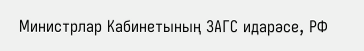Министрлар Кабинетының ЗАГС идарәсе, РФ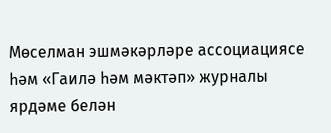Мөселман эшмәкәрләре ассоциациясе һәм «Гаилә һәм мәктәп» журналы ярдәме белән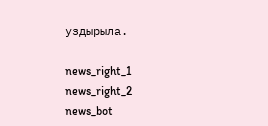уздырыла.

news_right_1
news_right_2
news_bot